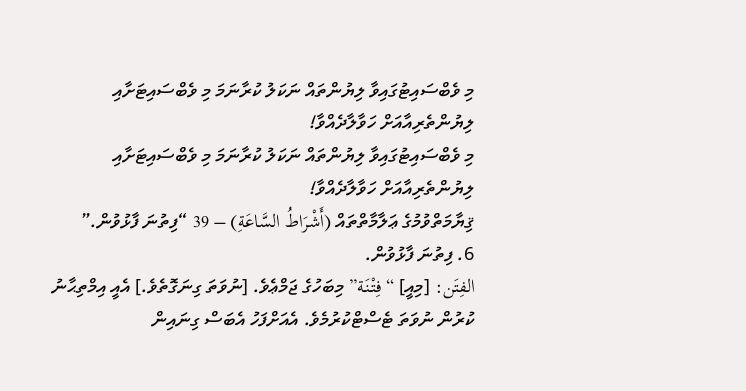މި ވެބްސައިޓުގައިވާ ލިޔުންތައް ނަކަލު ކުރާނަމަ މި ވެބްސައިޓަށާއި ލިޔުންތެރިއާއަށް ހަވާލާދެއްވާ!
މި ވެބްސައިޓުގައިވާ ލިޔުންތައް ނަކަލު ކުރާނަމަ މި ވެބްސައިޓަށާއި ލިޔުންތެރިއާއަށް ހަވާލާދެއްވާ!
ޤިޔާމަތްވުމުގެ ޢަލާމާތްތައް (أَشْرَاطُ السَّاعَةِ) – 39 “ފިތުނަ ފާޅުވުން.”
6. ފިތުނަ ފާޅުވުން.
الفِتَن: [މިއީ] “فِتْنَة” މިބަހުގެ ޖަމްޢެވެ. [ނުވަތަ ގިނަގޮތެވެ.] އެއީ އިމްތިޙާނު ކުރުން ނުވަތަ ޓެސްޓްކުރުމެވެ. އެއަށްފަހު އެބަސް ގިނައިން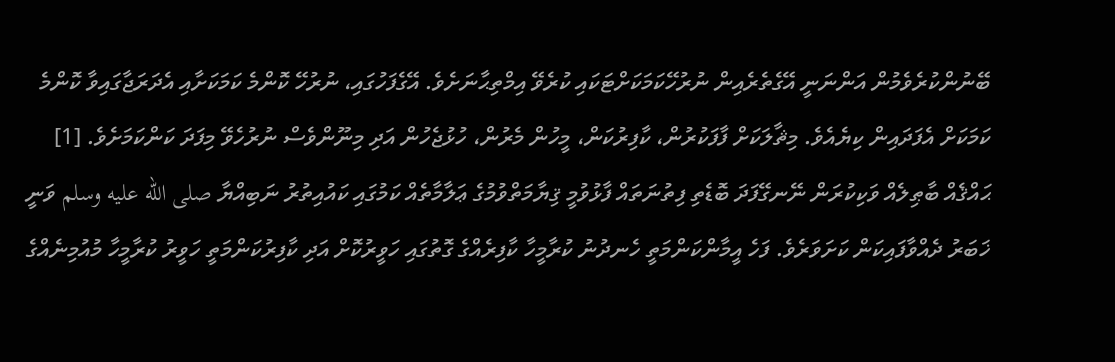ބޭނުންކުރެވެމުން އަންނަނީ އޭގެތެރެއިން ނުރުހޭކަމަކަށްޓަކައި ކުރެވޭ އިމްތިޙާނަށެވެ. އޭގެފަހުގައި، ނުރުހޭ ކޮންމެ ކަމަކަށާއި އެދަރަޖާގައިވާ ކޮންމެ ކަމަކަށް އެފަދައިން ކިޔެއެވެ. މިޘާލަކަށް ފާފަކުރުން، ކާފިރުކަން، މީހުން މެރުން، ހުޅުޖެހުން އަދި މިނޫންވެސް ނުރުހެވޭ މިފަދަ ކަންކަމަށެވެ. [1]
ޙައްޤެއް ބާޠިލެއް ވަކިކުރަން ނޭނގޭފަދަ ބޮޑެތި ފިތުނަތައް ފާޅުވުމީ ޤިޔާމަތްވުމުގެ ޢަލާމާތެއް ކަމުގައި ކައުއިތުރު ނަބިއްޔާ صلى الله عليه وسلم ވަނީ ޚަބަރު ދެއްވާފައިކަން ކަށަވަރެވެ. ފަހެ އީމާންކަންމަތީ ހެނދުނު ކުރާމީހާ ކާފިރެއްގެ ގޮތުގައި ހަވީރުކޮށް އަދި ކާފިރުކަންމަތީ ހަވީރު ކުރާމީހާ މުއުމިނެއްގެ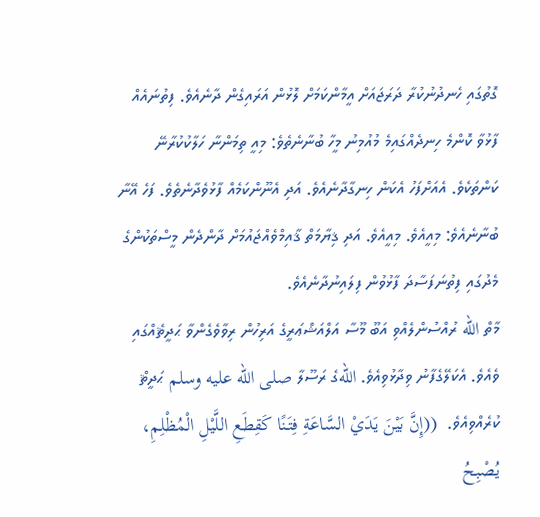ގޮތުގައި ހެނދުނުކުރާ ދަރަޖައަށް އީމާންކަމަށް ލޮޅުން އަރައިގެން ދާނެއެވެ. ފިތުނައެއް ފާޅުވާ ކޮންމެ ހިނދެއްގައިމެ މުއުމިނު މީހާ ބުނާނެތެވެ: މިއީ ތިމަންނާ ހަލާކުކުރާނޭ ކަންތަކެވެ. އެއަށްފަހު އެކަން ހިނގާދާނެއެވެ. އަދި އެނޫންކަމެއް ފާޅުވެދާނެތެވެ. ފަހެ އޭނާ ބުނާނެއެވެ: މިއީއެވެ. މިއީއެވެ. އަދި ޤިޔާމަތް ޤާއިމްވެއްޖައުމަށް ދާންދެން މީސްތަކުންގެ މެދުގައި ފިތުނަފަސާދަ ފާޅުވުން ފިލައިނުދާނެއެވެ.
މާތް الله ރުއްސުންލެއްވި އަބޫ މޫސާ އަލްއަޝްޢަރީގެ އަރިހުން ރިވާވެގެންވާ ޙަދީޘެއްގައި ވެއެވެ. އެކަލޭގެފާނު ވިދާޅުވިއެވެ. اللهގެ ރަސޫލާ صلى الله عليه وسلم ޙަދީޘް ކުރެއްވިއެވެ.  ((إِنَّ بَيْنَ يَدَيْ السَّاعَةِ فِتَنًا كَقِطَعِ اللَّيْلِ الْمُظْلِمِ، يُصْبِحُ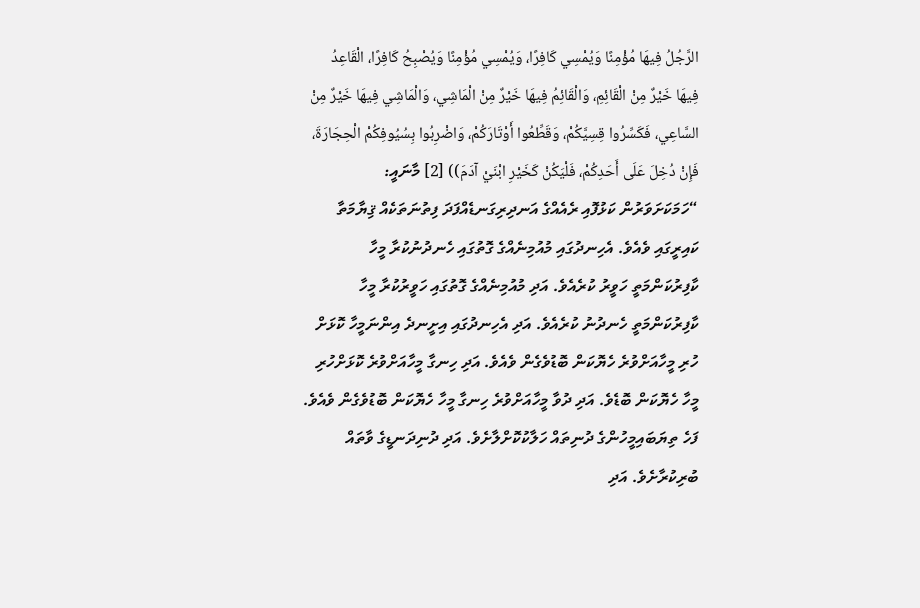الرَّجُلُ فِيهَا مُؤْمِنًا وَيُمْسِي كَافِرًا، وَيُمْسِي مُؤْمِنًا وَيُصْبِحُ كَافِرًا، الْقَاعِدُ فِيهَا خَيْرٌ مِنْ الْقَائِمِ، وَالْقَائِمُ فِيهَا خَيْرٌ مِنْ الْمَاشِي، وَالْمَاشِي فِيهَا خَيْرٌ مِنْ السَّاعِي، فَكَسِّرُوا قِسِيَّكُمْ، وَقَطِّعُوا أَوْتَارَكُمْ، وَاضْرِبُوا بِسُيُوفِكُمْ الْحِجَارَةَ، فَإِنْ دُخِلَ عَلَى أَحَدِكُمْ، فَلْيَكُنْ كَخَيْرِ ابْنَيْ آدَمَ)) [2] މާނައީ: “ހަމަކަށަވަރުން ކަޅުފޮއި ރެއެއްގެ އަނދިރިގަނޑެއްފަދަ ފިތުނަތަކެއް ޤިޔާމަތާ ކައިރީގައި ވެއެވެ. އެހިނދުގައި މުއުމިނެއްގެ ގޮތުގައި ހެނދުނުކުރާ މީހާ ކާފިރުކަންމަތީ ހަވީރު ކުރެއެވެ. އަދި މުއުމިނެއްގެ ގޮތުގައި ހަވީރުކުރާ މީހާ ކާފިރުކަންމަތީ ހެނދުނު ކުރެއެވެ. އަދި އެހިނދުގައި އިށީނދެ އިންނަމީހާ ކޮޅަށް ހުރި މީހާއަށްވުރެ ހެޔޮކަން ބޮޑުވެގެން ވެއެވެ. އަދި ހިނގާ މީހާއަށްވުރެ ކޮޅަށްހުރި މީހާ ހެޔޮކަން ބޮޑެވެ. އަދި ދުވާ މީހާއަށްވުރެ ހިނގާ މީހާ ހެޔޮކަން ބޮޑުވެގެން ވެއެވެ. ފަހެ ތިޔަބައިމީހުންގެ ދުނިތައް ހަލާކުކޮށްލާށެވެ. އަދި ދުނިދަނޑީގެ ވާތައް ބުރިކުރާށެވެ. އަދި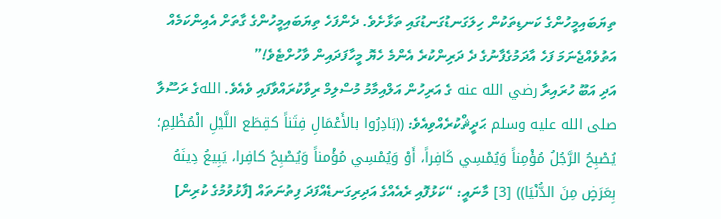ތިޔަބައިމީހުންގެ ކަނޑިތަކުން ހިލަގަނޑުގަނޑުގައި ތަޅާށެވެ. ދެންފަހެ ތިޔަބައިމީހުންގެ ގާތަށް އެއިންކަމެއް އަތުވެއްޖެނަމަ ފަހެ އާދަމުގެފާނުގެ ދެ ދަރިންކުރެ އެންމެ ހެޔޮ މީހާފަދައިން ވާހުށްޓެވެ!”
އަދި އަބޫ ހުރައިރާ رضي الله عنه ގެ އަރިހުން އަލްއިމާމު މުސްލިމް ރިވާކުރައްވާފައި ވެއެވެ. اللهގެ ރަސޫލާ صلى الله عليه وسلم ޙަދީޘްކުރެއްވިއެވެ: ((بَادِرُوا بالأَعْمَالِ فِتَناً كقِطَع اللَّيْلِ الْمُظْلِمِ؛ يُصْبِحُ الرَّجُلُ مُؤْمِناً وَيُمْسِي كَافِراً، أَوْ وَيُمْسِي مُؤْمناً وَيُصْبِحُ كافِرا، يَبِيعُ دِينَهُ بِعَرَضٍ مِنَ الدُّنْيَا)) [3] މާނައީ: “ކަޅުފޮއި ރެއެއްގެ އަދިރިގަނޑެއްފަދަ ފިތުނަތައް [ފާޅުވުމުގެ ކުރިން]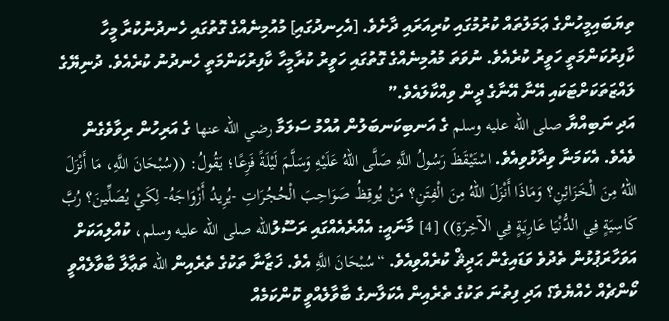ތިޔަބައިމީހުންގެ ޢަމަލުތައް ކުރުމުގައި ކުރިއަރައި ދާށެވެ. [އެހިނދުގައި] މުއުމިނެއްގެ ގޮތުގައި ހެނދުނުކުރާ މީހާ ކާފިރުކަންމަތީ ހަވީރު ކުރެއެވެ. ނުވަތަ މުއުމިނެއްގެ ގޮތުގައި ހަވީރު ކުރާމީހާ ކާފިރުކަންމަތީ ހެނދުނު ކުރެއެވެ. ދުނިޔޭގެ ލައްޒަތަކަށްޓަކައި އޭނާ އޭނާގެ ދީން ވިއްކާލައެވެ.”
އަދި ނަބިއްޔާ صلى الله عليه وسلم ގެ އަނބިކަނބަލުން އުއްމު ސަލަމާ رضي الله عنها ގެ އަރިހުން ރިވާވެގެން ވެއެވެ. އެކަމަނާ ވިދާޅުވިއެވެ. اسْتَيْقَظَ رَسُولُ اللَّهِ صَلَّى اللهُ عَلَيْهِ وَسَلَّمَ لَيْلَةً فَزِعًا؛ يَقُولُ: ((سُبْحَانَ اللَّهِ، مَا أَنْزَلَ اللهُ مِنَ الْخَزَائِنِ؟ وَمَاذَا أَنْزَلَ اللهُ مِنَ الْفِتَنِ؟ مَنْ يُوقِظُ صَوَاحِبَ الْحُجُرَاتِ -يُرِيدُ أَزْوَاجَهُ- لِكَيْ يُصَلِّينَ؟ رُبَّ كَاسِيَةٍ فِي الدُّنْيَا عَارِيَةٍ فِي الآخِرَةِ)) [4] މާނައީ: އެއްރެއެއްގައި ރަސޫލުالله صلى الله عليه وسلم، ކުއްލިއަކަށް އަވަހާރަޕުޅުން ތެދުވެ ވަޑައިގެން ޙަދީޘް ކުރެއްވިއެވެ. “سُبْحَانَ اللَّهِ އެވެ. ޚަޒާނާ ތަކުގެ ތެރެއިން الله ތަޢާލާ ބާވާލެއްވީ ކޯންޗެއް ހެއްޔެވެ؟ އަދި ފިތުނަ ތަކުގެ ތެރެއިން އެކަލާނގެ ބާވާލެއްވީ ކޮންކަމެއް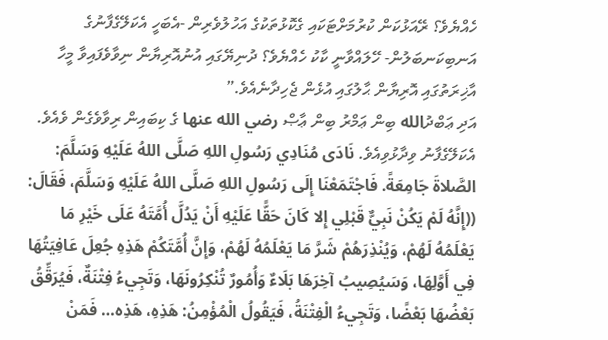ހެއްޔެވެ؟ ރޭއަޅުކަން ކުރުމަށްޓަކައި ގެކޮޅުތަކުގެ އަހުލުވެރިން -އެބަހީ އެކަލޭގެފާނުގެ އަނބިކަނބަލުން- ހޭލައްވާނީ ކާކު ހެއްޔެވެ؟ ދުނިޔޭގައި އުނުއޮރިޔާން ނިވާވެފައިވާ މީހާ އާޚިރަތުގައި އޮރިޔާން ޙާލުގައި އުޅެން ޖެހިދާނެއެވެ.”
އަދި ޢަބްދުالله ބިން ޢަމްރު ބިން ޢާޞް رضي الله عنها ގެ ކިބައިން ރިވާވެގެން ވެއެވެ. އެކަލޭގެފާނު ވިދާޅުވިއެވެ. نَادَى مُنَادِي رَسُولِ اللهِ صَلَّى اللهُ عَلَيْهِ وَسَلَّمَ: الصَّلاةَ جَامِعَةً. فَاجْتَمَعْنَا إِلَى رَسُولِ اللهِ صَلَّى اللهُ عَلَيْهِ وَسَلَّمَ، فَقَالَ: ((إِنَّهُ لَمْ يَكُنْ نَبِيٌّ قَبْلِي إِلا كَانَ حَقًّا عَلَيْهِ أَنْ يَدُلَّ أُمَّتَهُ عَلَى خَيْرِ مَا يَعْلَمُهُ لَهُمْ، وَيُنْذِرَهُمْ شَرَّ مَا يَعْلَمُهُ لَهُمْ، وَإِنَّ أُمَّتَكُمْ هَذِهِ جُعِلَ عَافِيَتُهَا فِي أَوَّلِهَا، وَسَيُصِيبُ آخِرَهَا بَلَاءٌ وَأُمُورٌ تُنْكِرُونَهَا، وَتَجِيءُ فِتْنَةٌ، فَيُرَقِّقُ بَعْضُهَا بَعْضًا، وَتَجِيءُ الْفِتْنَةُ، فَيَقُولُ الْمُؤْمِنُ: هَذِهِ، هَذِه… فَمَنْ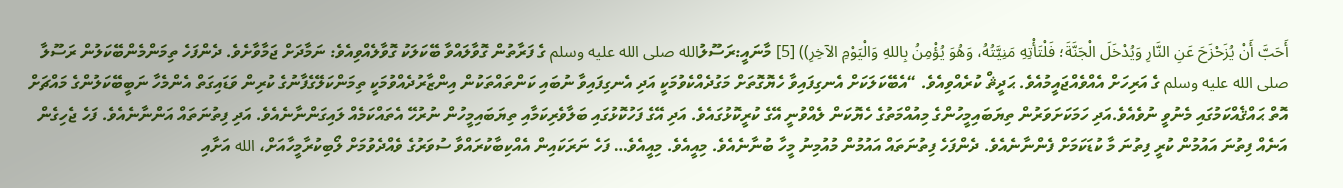أَحَبَّ أَنْ يُزَحْزَحَ عَنِ النَّارِ وَيُدْخَلَ الْجَنَّةَ؛ فَلْتَأْتِهِ مَنِيَّتُهُ، وَهُوَ يُؤْمِنُ بِاللهِ وَالْيَوْمِ الآخِرِ)) [5] މާނައީ:ރަސޫލުالله صلى الله عليه وسلم ގެ ފަރާތުން ގޮވާލައްވާ ބޭކަލަކު ގޮވާލެއްވިއެވެ: ނަމާދަށް ޖަމާވާށެވެ. ދެންފަހެ ތިމަންމެންބޭކަލުން ރަސޫލާ صلى الله عليه وسلم ގެ އަރިހަށް އެއްވެއްޖައީމުއެވެ. ޙަދީޘް ކުރެއްވިއެވެ. “އެބޭކަލަކަށް އެނގިފައިވާ ހެޔޮގޮތަށް މަގުދެއްކެވުމަކީ އަދި އެނގިފައިވާ ނުބައި ކަންތައްތަކުން އިންޒާރުދެއްވުމަކީ ތިމަންކަލޭގެފާނުގެ ކުރިން ވަޑައިގަތް އެންމެހާ ނަބީބޭކަލުންގެ މައްޗަށް އޮތް ޙައްޤެއްކަމުގައި މެނުވީ ނުވެއެވެ.އަދި ހަމަކަށަވަރުން ތިޔަބައިމީހުންގެ މިއުއްމަތުގެ ހެޔޮކަން ލެއްވުނީ އޭގެ ކުރީކޮޅުގައެވެ. އަދި އޭގެ ފަހުކޮޅުގައި ބަލާވެރިކަމާއި ތިޔަބައިމީހުން ނުރުހޭ އެތައްކަމެއް ލައިގަންނާނެއެވެ. އަދި ފިތުނަތައް އަންނާނެއެވެ. ފަހެ ޖެހިގެން އަނެއް ފިތުނަ އައުމުން ކުރީ ފިތުނަ މާ ކުޑަކަމަށް ފެންނާނެއެވެ. ދެންފަހެ ފިތުނަތައް އައުމުން މުއުމިނު މީހާ ބުނާނެއެވެ. މިއީއެވެ. މިއީއެވެ… ފަހެ ނަރަކައިން އެއްކިބާކުރައްވާ ސުވަރުގެ ވެއްދެވުމަށް ލޯބިކުރާމީހާއަށް، الله އަށާއި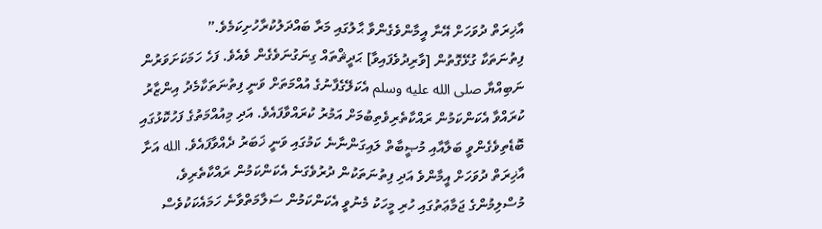އާޚިރަތް ދުވަހަށް އޭނާ އީމާންވެގެންވާ ޙާލުގައި މަރާ ބައްދަލުކުރާހުށިކަމެވެ.”
ފިތުނަތަކާ ގުޅޭގޮތުން [ވާރިދުވެފައިވާ] ޙަދީޘްތައް ގިނަގުނަވެގެން ވެއެވެ. ފަހެ ހަމަކަށަވަރުން ނަބިއްޔާ صلى الله عليه وسلم އެކަލޭގެފާނުގެ އުއްމަތަށް ވަނީ ފިތުނަތަކާމެދު އިންޒާރު ކުރައްވާ އެކަންކަމުން ރައްކާތެރިވެތިބުމަށް އަމުރު ކުރައްވާފައެވެ. އަދި މިއުއްމަތުގެ ފަހުކޮޅުގައި ބޮޑެތިވެގެންވީ ބަލާއާއި މުޞީބާތް ލައިގަންނާނެ ކަމުގައި ވަނީ ޚަބަރު ދެއްވާފައެވެ. الله އަށާ އާޚިރަތް ދުވަހަށް އީމާންވެ އަދި ފިތުނަތަކުން ދުރުވެގަނެ އެކަންކަމުން ރައްކާތެރިވެ، މުސްލިމުންގެ ޖަމާޢަތުގައި ހުރި މީހަކު މެނުވީ އެކަންކަމުން ސަލާމަތްވާނެ ހަމައެކަކުވެސް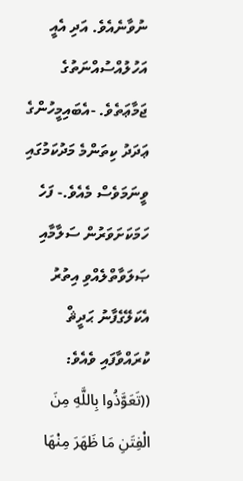ނުވާނެއެވެ. އަދި އެއީ އަހުލުއްސުއްނަތުގެ ޖަމާޢަތެވެ. -އެބައިމީހުންގެ ޢަދަދު ކިތަންމެ މަދުކަމުގައި ވީނަމަވެސް މެއެވެ.- ފަހެ ހަމަކަށަވަރުން ސަލާމާއި ޞަލަވާތްލެއްވި އިތުރު އެކަލޭގެފާނު ޙަދީޘް ކުރައްވާފައި ވެއެވެ: ((تَعَوَّذُوا بِاللَّهِ مِنَ الْفِتَنِ مَا ظَهَرَ مِنْهَا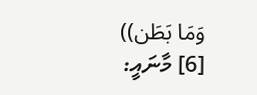وَمَا بَطَن)) [6] މާނައީ: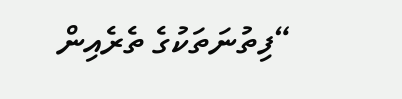“ފިތުނަތަކުގެ ތެރެއިން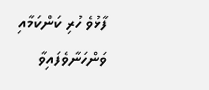ފާޅުވެ ހުރި ކަންކަމާއި ވަންހަނާވެފައިވާ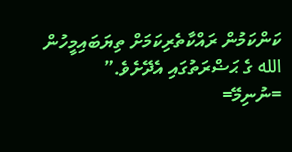ކަންކަމުން ރައްކާތެރިކަމަށް ތިޔަބައިމީހުން الله ގެ ޙަޟްރަތުގައި އެދޭށެވެ.”
=ނުނިމޭ=